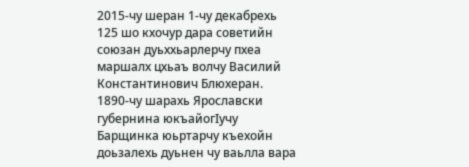2015-чу шеран 1-чу декабрехь 125 шо кхочур дара советийн союзан дуьххьарлерчу пхеа маршалх цхьаъ волчу Василий Константинович Блюхеран. 1890-чу шарахь Ярославски губернина юкъайогIучу Барщинка юьртарчу къехойн доьзалехь дуьнен чу ваьлла вара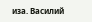иза. Василий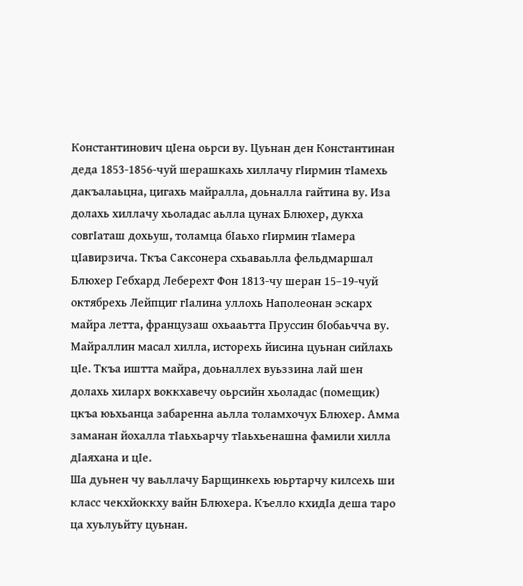Константинович цIена оьрси ву. Цуьнан ден Константинан деда 1853-1856-чуй шерашкахь хиллачу гIирмин тIамехь дакъалаьцна, цигахь майралла, доьналла гайтина ву. Иза долахь хиллачу хьоладас аьлла цунах Блюхер, дукха совгIаташ дохьуш, толамца бIаьхо гIирмин тIамера цIавирзича. Ткъа Саксонера схьаваьлла фельдмаршал Блюхер Гебхард Леберехт Фон 1813-чу шеран 15–19-чуй октябрехь Лейпциг гIалина уллохь Наполеонан эскарх майра летта, французаш охьааьтта Пруссин бIобаьчча ву. Майраллин масал хилла, исторехь йисина цуьнан сийлахь цIе. Ткъа иштта майра, доьналлех вуьззина лай шен долахь хиларх воккхавечу оьрсийн хьоладас (помещик) цкъа юьхьанца забаренна аьлла толамхочух Блюхер. Амма заманан йохалла тIаьхьарчу тIаьхьенашна фамили хилла дIаяхана и цIе.
Ша дуьнен чу ваьллачу Барщинкехь юьртарчу килсехь ши класс чекхйоккху вайн Блюхера. Къелло кхидIа деша таро ца хуьлуьйту цуьнан.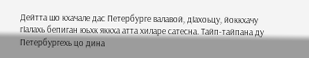Дейтта шо кхачале дас Петербурге валавой, дIахоьцу, йоккхачу гIалахь бепиган юьхк яккха атта хиларе сатесна. Тайп-тайпана ду Петербургехь цо дина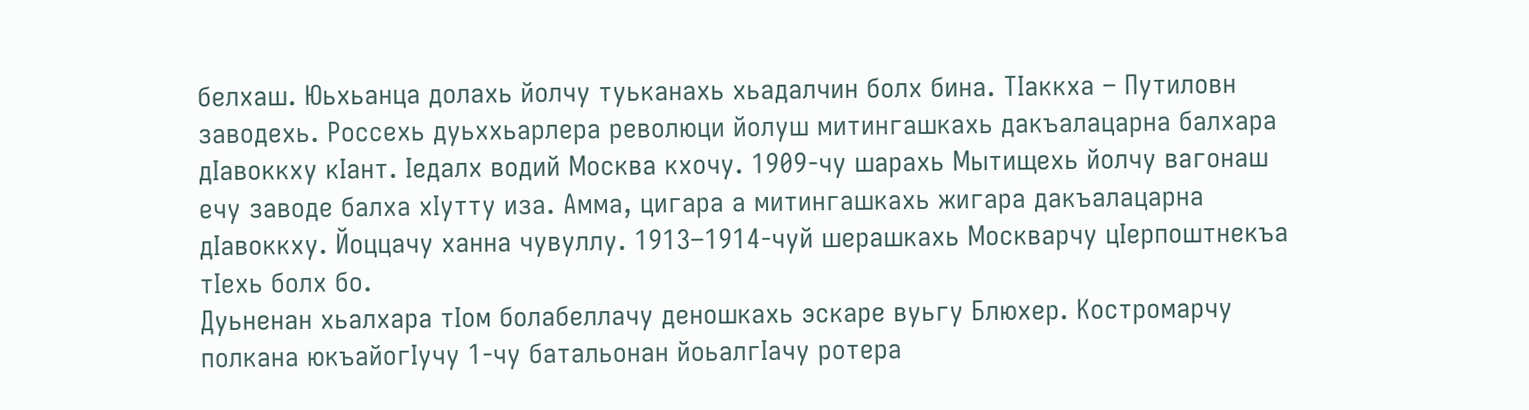белхаш. Юьхьанца долахь йолчу туьканахь хьадалчин болх бина. ТIаккха – Путиловн заводехь. Россехь дуьххьарлера революци йолуш митингашкахь дакъалацарна балхара дIавоккху кIант. Iедалх водий Москва кхочу. 1909-чу шарахь Мытищехь йолчу вагонаш ечу заводе балха хIутту иза. Амма, цигара а митингашкахь жигара дакъалацарна дIавоккху. Йоццачу ханна чувуллу. 1913–1914-чуй шерашкахь Москварчу цIерпоштнекъа тIехь болх бо.
Дуьненан хьалхара тIом болабеллачу деношкахь эскаре вуьгу Блюхер. Костромарчу полкана юкъайогIучу 1-чу батальонан йоьалгIачу ротера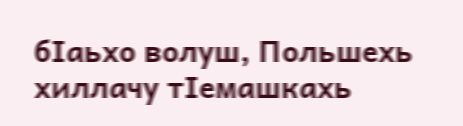бIаьхо волуш, Польшехь хиллачу тIемашкахь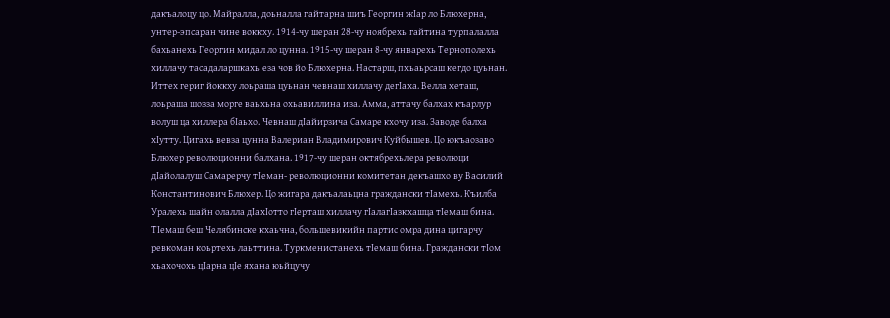дакъалоцу цо. Майралла, доьналла гайтарна шиъ Георгин жIар ло Блюхерна, унтер-эпсаран чине воккху. 1914-чу шеран 28-чу ноябрехь гайтина турпалалла бахьанехь Георгин мидал ло цунна. 1915-чу шеран 8-чу январехь Тернополехь хиллачу тасадаларшкахь еза чов йо Блюхерна. Настарш, пхьаьрсаш кегдо цуьнан. Иттех гериг йоккху лоьраша цуьнан чевнаш хиллачу дегIаха. Велла хеташ, лоьраша шозза морге ваьхьна охьавиллина иза. Амма, аттачу балхах къарлур волуш ца хиллера бIаьхо. Чевнаш дIайирзича Самаре кхочу иза. Заводе балха хIутту. Цигахь вевза цунна Валериан Владимирович Куйбышев. Цо юкъаозаво Блюхер революционни балхана. 1917-чу шеран октябрехьлера революци дIайолалуш Самарерчу тIеман- революционни комитетан декъашхо ву Василий Константинович Блюхер. Цо жигара дакъалаьцна граждански тIамехь. Къилба Уралехь шайн олалла дIахIотто гIерташ хиллачу гIалагIазкхашца тIемаш бина. ТIемаш беш Челябинске кхаьчна, большевикийн партис омра дина цигарчу ревкоман коьртехь лаьттина. Туркменистанехь тIемаш бина. Граждански тIом хьахочохь цIарна цIе яхана юьйцучу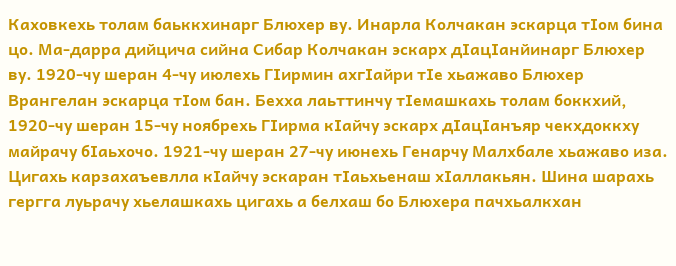Каховкехь толам баьккхинарг Блюхер ву. Инарла Колчакан эскарца тIом бина цо. Ма-дарра дийцича сийна Сибар Колчакан эскарх дIацIанйинарг Блюхер ву. 1920-чу шеран 4-чу июлехь ГIирмин ахгIайри тIе хьажаво Блюхер Врангелан эскарца тIом бан. Бехха лаьттинчу тIемашкахь толам боккхий, 1920-чу шеран 15-чу ноябрехь ГIирма кIайчу эскарх дIацIанъяр чекхдоккху майрачу бIаьхочо. 1921-чу шеран 27-чу июнехь Генарчу Малхбале хьажаво иза. Цигахь карзахаъевлла кIайчу эскаран тIаьхьенаш хIаллакьян. Шина шарахь гергга луьрачу хьелашкахь цигахь а белхаш бо Блюхера пачхьалкхан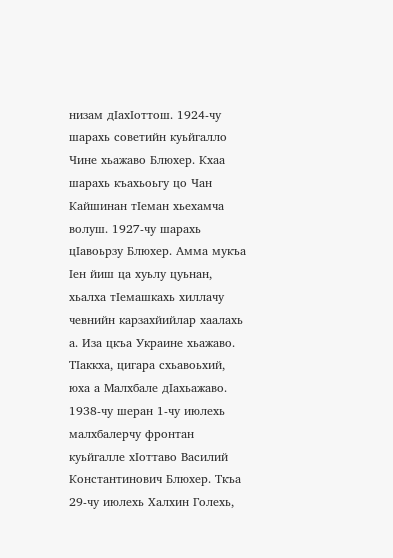низам дIахIоттош. 1924-чу шарахь советийн куьйгалло Чине хьажаво Блюхер. Кхаа шарахь къахьоьгу цо Чан Кайшинан тIеман хьехамча волуш. 1927-чу шарахь цIавоьрзу Блюхер. Амма мукъа Iен йиш ца хуьлу цуьнан, хьалха тIемашкахь хиллачу чевнийн карзахйийлар хаалахь а. Иза цкъа Украине хьажаво. ТIаккха, цигара схьавоьхий, юха а Малхбале дIахьажаво. 1938-чу шеран 1-чу июлехь малхбалерчу фронтан куьйгалле хIоттаво Василий Константинович Блюхер. Ткъа 29-чу июлехь Халхин Голехь,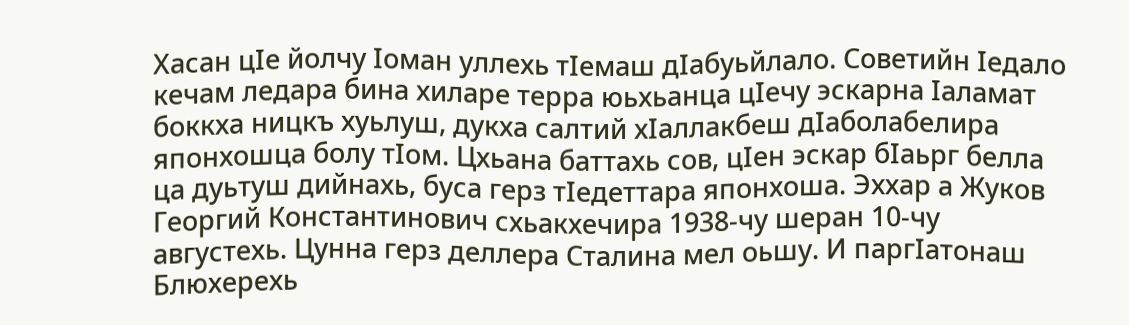Хасан цIе йолчу Iоман уллехь тIемаш дIабуьйлало. Советийн Iедало кечам ледара бина хиларе терра юьхьанца цIечу эскарна Iаламат боккха ницкъ хуьлуш, дукха салтий хIаллакбеш дIаболабелира японхошца болу тIом. Цхьана баттахь сов, цIен эскар бIаьрг белла ца дуьтуш дийнахь, буса герз тIедеттара японхоша. Эххар а Жуков Георгий Константинович схьакхечира 1938-чу шеран 10-чу августехь. Цунна герз деллера Сталина мел оьшу. И паргIатонаш Блюхерехь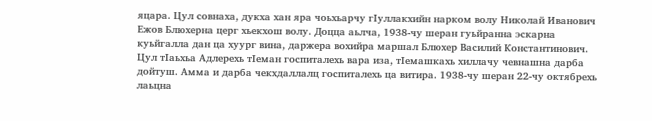яцара. Цул совнаха, дукха хан яра чоьхьарчу гIуллакхийн нарком волу Николай Иванович Ежов Блюхерна церг хьекхош волу. Доцца аьлча, 1938-чу шеран гуьйранна эскарна куьйгалла дан ца хуург вина, даржера вохийра маршал Блюхер Василий Константинович. Цул тIаьхьа Адлерехь тIеман госпиталехь вара иза, тIемашкахь хиллачу чевнашна дарба дойтуш. Амма и дарба чекхдаллалц госпиталехь ца витира. 1938-чу шеран 22-чу октябрехь лаьцна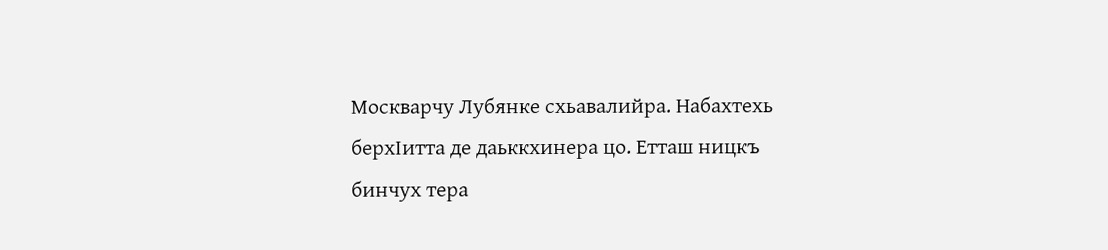Москварчу Лубянке схьавалийра. Набахтехь берхIитта де даьккхинера цо. Етташ ницкъ бинчух тера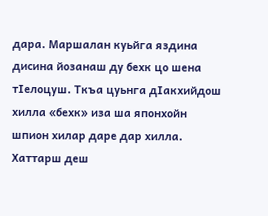дара. Маршалан куьйга яздина дисина йозанаш ду бехк цо шена тIелоцуш. Ткъа цуьнга дIакхийдош хилла «бехк» иза ша японхойн шпион хилар даре дар хилла. Хаттарш деш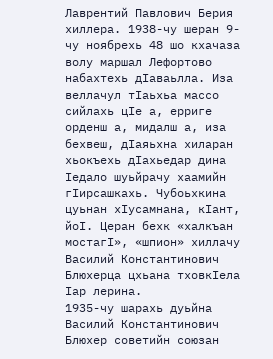Лаврентий Павлович Берия хиллера. 1938-чу шеран 9-чу ноябрехь 48 шо кхачаза волу маршал Лефортово набахтехь дIаваьлла. Иза веллачул тIаьхьа массо сийлахь цIе а, ерриге орденш а, мидалш а, иза бехвеш, дIаяьхна хиларан хьокъехь дIахьедар дина Iедало шуьйрачу хаамийн гIирсашкахь. Чубоьхкина цуьнан хIусамнана, кIант, йоI. Церан бехк «халкъан мостагI», «шпион» хиллачу Василий Константинович Блюхерца цхьана тховкIела Iар лерина.
1935-чу шарахь дуьйна Василий Константинович Блюхер советийн союзан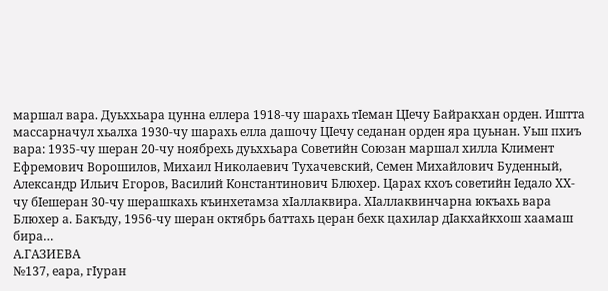маршал вара. Дуьххьара цунна еллера 1918-чу шарахь тIеман ЦIечу Байракхан орден. Иштта массарначул хьалха 1930-чу шарахь елла дашочу ЦIечу седанан орден яра цуьнан. Уьш пхиъ вара: 1935-чу шеран 20-чу ноябрехь дуьххьара Советийн Союзан маршал хилла Климент Ефремович Ворошилов, Михаил Николаевич Тухачевский, Семен Михайлович Буденный, Александр Ильич Егоров, Василий Константинович Блюхер. Царах кхоъ советийн Iедало ХХ-чу бIешеран 30-чу шерашкахь къинхетамза хIаллаквира. ХIаллаквинчарна юкъахь вара Блюхер а. Бакъду, 1956-чу шеран октябрь баттахь церан бехк цахилар дIакхайкхош хаамаш бира…
А.ГАЗИЕВА
№137, еара, гIуран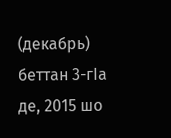(декабрь) беттан 3-гIа де, 2015 шо